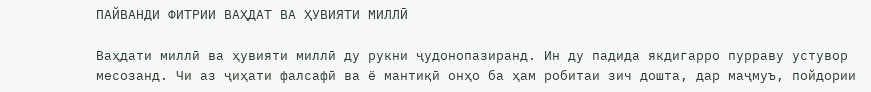ПАЙВАНДИ ФИТРИИ ВАҲДАТ ВА ҲУВИЯТИ МИЛЛӢ

Ваҳдати миллӣ ва ҳувияти миллӣ ду рукни ҷудонопазиранд. Ин ду падида якдигарро пурраву устувор месозанд. Чи аз ҷиҳати фалсафӣ ва ё мантиқӣ онҳо ба ҳам робитаи зич дошта, дар маҷмуъ, пойдории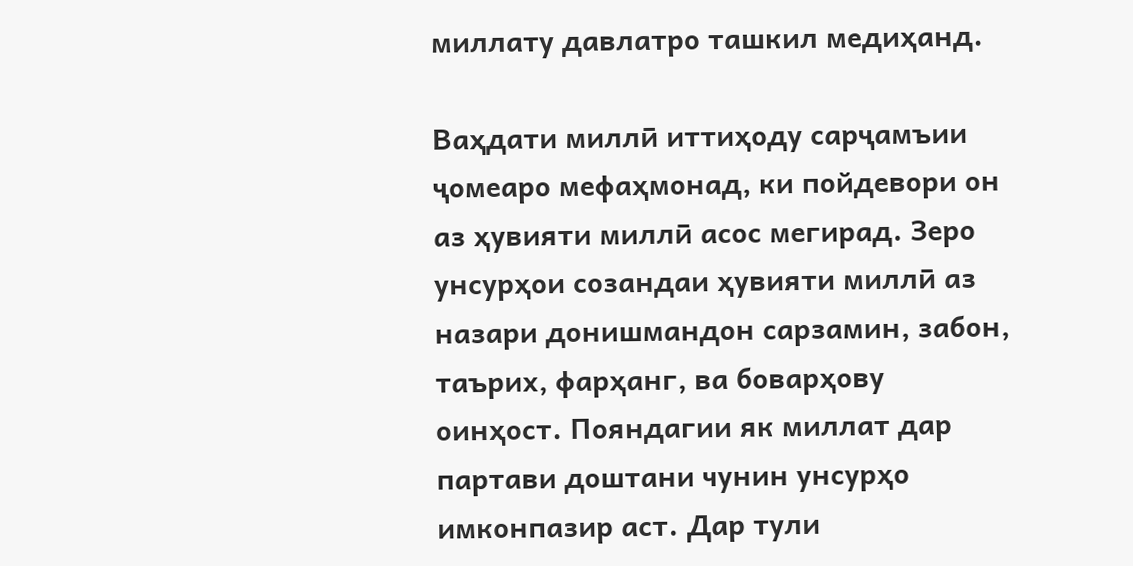миллату давлатро ташкил медиҳанд.

Ваҳдати миллӣ иттиҳоду сарҷамъии ҷомеаро мефаҳмонад, ки пойдевори он аз ҳувияти миллӣ асос мегирад. Зеро унсурҳои созандаи ҳувияти миллӣ аз назари донишмандон сарзамин, забон, таърих, фарҳанг, ва боварҳову оинҳост. Пояндагии як миллат дар партави доштани чунин унсурҳо имконпазир аст. Дар тули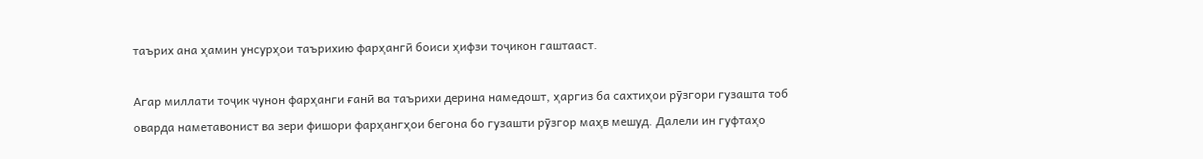таърих ана ҳамин унсурҳои таърихию фарҳангӣ боиси ҳифзи тоҷикон гаштааст.

Агар миллати тоҷик чунон фарҳанги ғанӣ ва таърихи дерина намедошт, ҳаргиз ба сахтиҳои рӯзгори гузашта тоб оварда наметавонист ва зери фишори фарҳангҳои бегона бо гузашти рӯзгор маҳв мешуд. Далели ин гуфтаҳо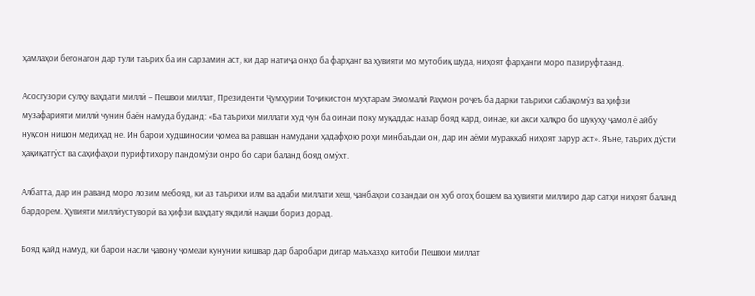ҳамлаҳои бегонагон дар тули таърих ба ин сарзамин аст, ки дар натиҷа онҳо ба фарҳанг ва ҳувияти мо мутобиқ шуда, ниҳоят фарҳанги моро пазируфтаанд.

Асосгузори сулҳу ваҳдати миллӣ – Пешвои миллат, Президенти Ҷумҳурии Тоҷикистон муҳтарам Эмомалӣ Раҳмон роҷеъ ба дарки таърихи сабақомӯз ва ҳифзи музафарияти миллӣ чунин баён намуда буданд: «Ба таърихи миллати худ чун ба оинаи поку муқаддас назар бояд кард, оинае, ки акси халқро бо шукуҳу ҷамол ё айбу нуқсон нишон медиҳад не. Ин барои худшиносии ҷомеа ва равшан намудани ҳадафҳою роҳи минбаъдаи он, дар ин аёми мураккаб ниҳоят зарур аст». Яъне, таърих дӯсти ҳақиқатгӯст ва саҳифаҳои пурифтихору пандомӯзи онро бо сари баланд бояд омӯхт.

Албатта, дар ин раванд моро лозим мебояд, ки аз таърихи илм ва адаби миллати хеш, ҷанбаҳои созандаи он хуб огоҳ бошем ва ҳувияти миллиро дар сатҳи ниҳоят баланд бардорем. Ҳувияти миллӣустуворӣ ва ҳифзи ваҳдату якдилӣ нақши бориз дорад.

Бояд қайд намуд, ки барои насли ҷавону ҷомеаи кунунии кишвар дар баробари дигар маъхазҳо китоби Пешвои миллат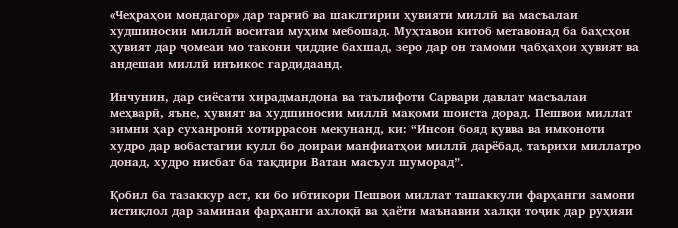«Чеҳраҳои мондагор» дар тарғиб ва шаклгирии ҳувияти миллӣ ва масъалаи худшиносии миллӣ воситаи муҳим мебошад. Муҳтавои китоб метавонад ба баҳсҳои ҳувият дар ҷомеаи мо такони ҷиддие бахшад, зеро дар он тамоми ҷабҳаҳои ҳувият ва андешаи миллӣ инъикос гардидаанд.

Инчунин, дар сиёсати хирадмандона ва таълифоти Сарвари давлат масъалаи меҳварӣ, яъне, ҳувият ва худшиносии миллӣ мақоми шоиста дорад. Пешвои миллат зимни ҳар суханронӣ хотиррасон мекунанд, ки: “Инсон бояд қувва ва имконоти худро дар вобастагии кулл бо доираи манфиатҳои миллӣ дарёбад, таърихи миллатро донад, худро нисбат ба тақдири Ватан масъул шуморад”.

Қобил ба тазаккур аст, ки бо ибтикори Пешвои миллат ташаккули фарҳанги замони истиқлол дар заминаи фарҳанги ахлоқӣ ва ҳаёти маънавии халқи тоҷик дар руҳияи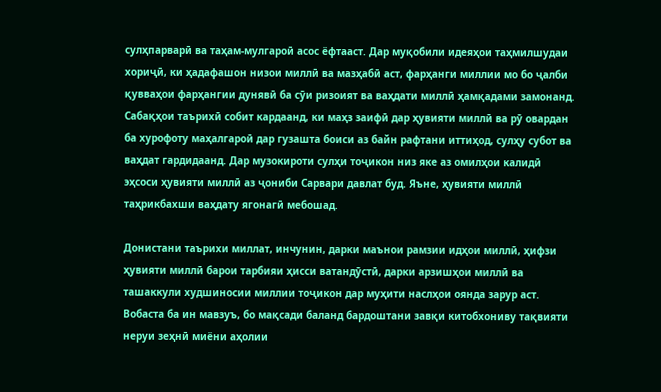сулҳпарварӣ ва таҳам-мулгароӣ асос ёфтааст. Дар муқобили идеяҳои таҳмилшудаи хориҷӣ, ки ҳадафашон низои миллӣ ва мазҳабӣ аст, фарҳанги миллии мо бо ҷалби қувваҳои фарҳангии дунявӣ ба сӯи ризоият ва ваҳдати миллӣ ҳамқадами замонанд. Сабақҳои таърихӣ собит кардаанд, ки маҳз заифӣ дар ҳувияти миллӣ ва рӯ овардан ба хурофоту маҳалгароӣ дар гузашта боиси аз байн рафтани иттиҳод, сулҳу субот ва ваҳдат гардидаанд. Дар музокироти сулҳи тоҷикон низ яке аз омилҳои калидӣ эҳсоси ҳувияти миллӣ аз ҷониби Сарвари давлат буд. Яъне, ҳувияти миллӣ таҳрикбахши ваҳдату ягонагӣ мебошад.

Донистани таърихи миллат, инчунин, дарки маънои рамзии идҳои миллӣ, ҳифзи ҳувияти миллӣ барои тарбияи ҳисси ватандӯстӣ, дарки арзишҳои миллӣ ва ташаккули худшиносии миллии тоҷикон дар муҳити наслҳои оянда зарур аст. Вобаста ба ин мавзуъ, бо мақсади баланд бардоштани завқи китобхониву тақвияти неруи зеҳнӣ миёни аҳолии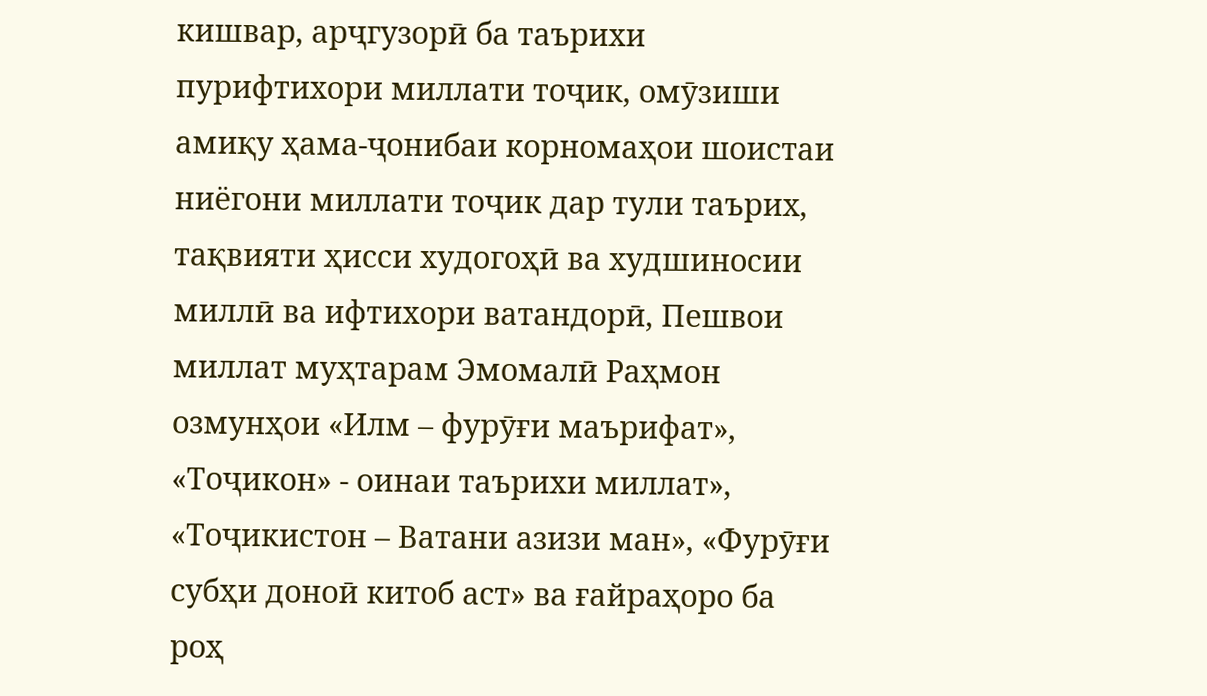кишвар, арҷгузорӣ ба таърихи пурифтихори миллати тоҷик, омӯзиши амиқу ҳама-ҷонибаи корномаҳои шоистаи ниёгони миллати тоҷик дар тули таърих, тақвияти ҳисси худогоҳӣ ва худшиносии миллӣ ва ифтихори ватандорӣ, Пешвои миллат муҳтарам Эмомалӣ Раҳмон озмунҳои «Илм – фурӯғи маърифат», «Тоҷикон» - оинаи таърихи миллат», «Тоҷикистон – Ватани азизи ман», «Фурӯғи субҳи доноӣ китоб аст» ва ғайраҳоро ба роҳ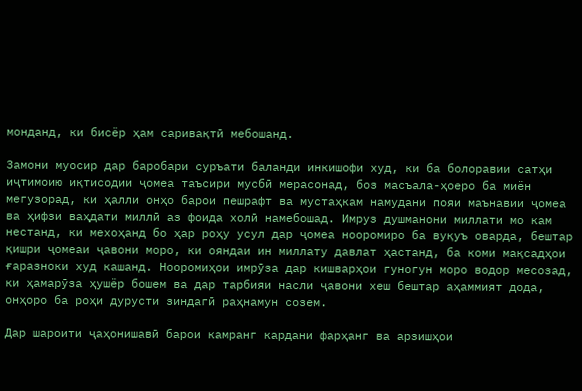монданд, ки бисёр ҳам саривақтӣ мебошанд.

Замони муосир дар баробари суръати баланди инкишофи худ, ки ба болоравии сатҳи иҷтимоию иқтисодии ҷомеа таъсири мусбӣ мерасонад, боз масъала-ҳоеро ба миён мегузорад, ки ҳалли онҳо барои пешрафт ва мустаҳкам намудани пояи маънавии ҷомеа ва ҳифзи ваҳдати миллӣ аз фоида холӣ намебошад. Имруз душманони миллати мо кам нестанд, ки мехоҳанд бо ҳар роҳу усул дар ҷомеа нооромиро ба вуқуъ оварда, бештар қишри ҷомеаи ҷавони моро, ки ояндаи ин миллату давлат ҳастанд, ба коми мақсадҳои ғаразноки худ кашанд. Нооромиҳои имрӯза дар кишварҳои гуногун моро водор месозад, ки ҳамарӯза ҳушёр бошем ва дар тарбияи насли ҷавони хеш бештар аҳаммият дода, онҳоро ба роҳи дурусти зиндагӣ раҳнамун созем.

Дар шароити ҷаҳонишавӣ барои камранг кардани фарҳанг ва арзишҳои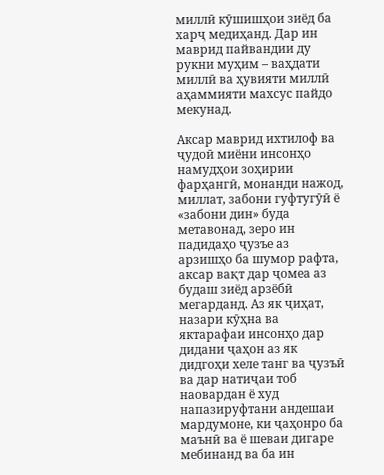миллӣ кӯшишҳои зиёд ба харҷ медиҳанд. Дар ин маврид пайвандии ду рукни муҳим – ваҳдати миллӣ ва ҳувияти миллӣ аҳаммияти махсус пайдо мекунад.

Аксар маврид ихтилоф ва ҷудоӣ миёни инсонҳо намудҳои зоҳирии фарҳангӣ, монанди нажод, миллат, забони гуфтугӯӣ ё «забони дин» буда метавонад, зеро ин падидаҳо ҷузъе аз арзишҳо ба шумор рафта, аксар вақт дар ҷомеа аз будаш зиёд арзёбӣ мегарданд. Аз як ҷиҳат, назари кӯҳна ва яктарафаи инсонҳо дар дидани ҷаҳон аз як дидгоҳи хеле танг ва ҷузъӣ ва дар натиҷаи тоб наовардан ё худ напазируфтани андешаи мардумоне, ки ҷаҳонро ба маънӣ ва ё шеваи дигаре мебинанд ва ба ин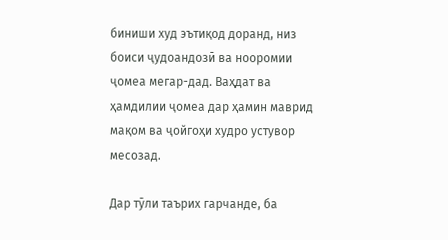биниши худ эътиқод доранд, низ боиси ҷудоандозӣ ва нооромии ҷомеа мегар-дад. Ваҳдат ва ҳамдилии ҷомеа дар ҳамин маврид мақом ва ҷойгоҳи худро устувор месозад.

Дар тӯли таърих гарчанде, ба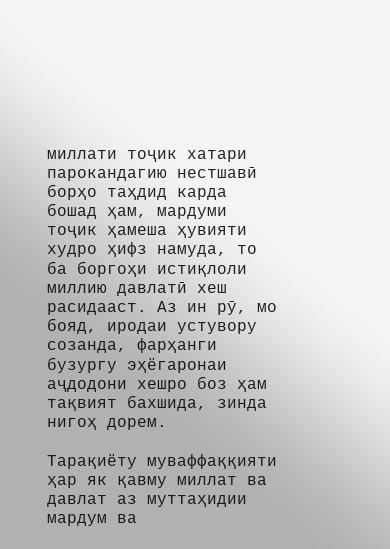миллати тоҷик хатари парокандагию нестшавӣ борҳо таҳдид карда бошад ҳам, мардуми тоҷик ҳамеша ҳувияти худро ҳифз намуда, то ба боргоҳи истиқлоли миллию давлатӣ хеш расидааст. Аз ин рӯ, мо бояд, иродаи устувору созанда, фарҳанги бузургу эҳёгаронаи аҷдодони хешро боз ҳам тақвият бахшида, зинда нигоҳ дорем.

Тарақиёту муваффаққияти ҳар як қавму миллат ва давлат аз муттаҳидии мардум ва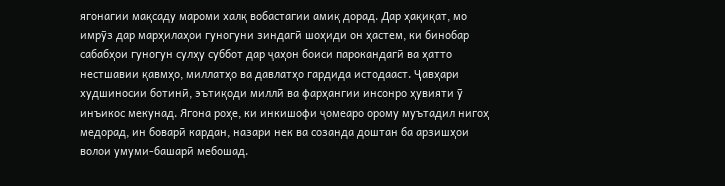ягонагии мақсаду мароми халқ вобастагии амиқ дорад. Дар ҳақиқат, мо имрӯз дар марҳилаҳои гуногуни зиндагӣ шоҳиди он ҳастем, ки бинобар сабабҳои гуногун сулҳу суббот дар ҷаҳон боиси парокандагӣ ва ҳатто нестшавии қавмҳо, миллатҳо ва давлатҳо гардида истодааст. Ҷавҳари худшиносии ботинӣ, эътиқоди миллӣ ва фарҳангии инсонро ҳувияти ӯ инъикос мекунад. Ягона роҳе, ки инкишофи ҷомеаро орому муътадил нигоҳ медорад, ин боварӣ кардан, назари нек ва созанда доштан ба арзишҳои волои умуми-башарӣ мебошад.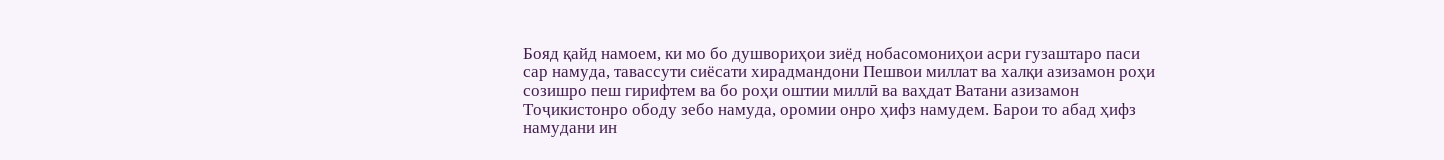Бояд қайд намоем, ки мо бо душвориҳои зиёд нобасомониҳои асри гузаштаро паси сар намуда, тавассути сиёсати хирадмандони Пешвои миллат ва халқи азизамон роҳи созишро пеш гирифтем ва бо роҳи оштии миллӣ ва ваҳдат Ватани азизамон Тоҷикистонро ободу зебо намуда, оромии онро ҳифз намудем. Барои то абад ҳифз намудани ин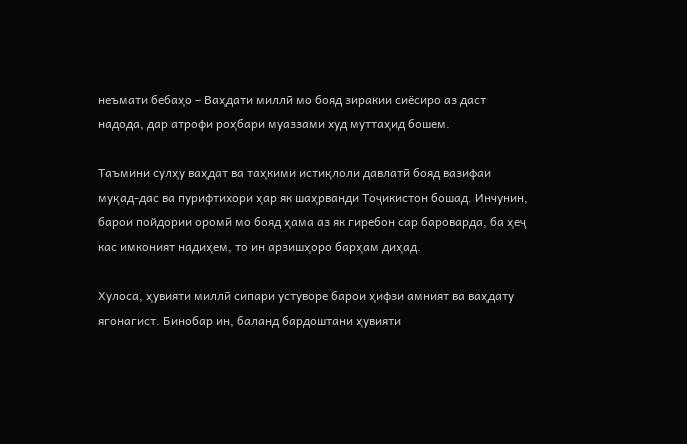неъмати бебаҳо – Ваҳдати миллӣ мо бояд зиракии сиёсиро аз даст надода, дар атрофи роҳбари муаззами худ муттаҳид бошем.

Таъмини сулҳу ваҳдат ва таҳкими истиқлоли давлатӣ бояд вазифаи муқад-дас ва пурифтихори ҳар як шаҳрванди Тоҷикистон бошад. Инчунин, барои пойдории оромӣ мо бояд ҳама аз як гиребон сар бароварда, ба ҳеҷ кас имконият надиҳем, то ин арзишҳоро барҳам диҳад.

Хулоса, ҳувияти миллӣ сипари устуворе барои ҳифзи амният ва ваҳдату ягонагист. Бинобар ин, баланд бардоштани ҳувияти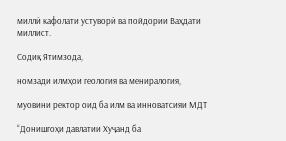миллӣ кафолати устуворӣ ва пойдории Ваҳдати миллист.

Содиқ Ятимзода,

номзади илмҳои геология ва мениралогия,

муовини ректор оид ба илм ва инноватсияи МДТ

“Донишгоҳи давлатии Хуҷанд ба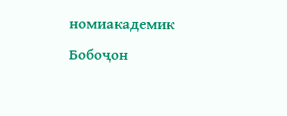номиакадемик Бобоҷон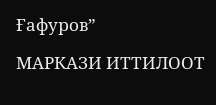Ғафуров”

МАРКАЗИ ИТТИЛООТ